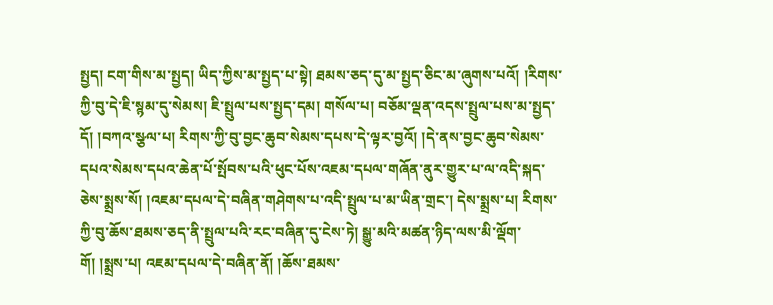སྤྱད། ངག་གིས་མ་སྤྱད། ཡིད་ཀྱིས་མ་སྤྱད་པ་སྟེ། ཐམས་ཅད་དུ་མ་སྤྱད་ཅིང་མ་ཞུགས་པའོ། །རིགས་ཀྱི་བུ་དེ་ཇི་སྙམ་དུ་སེམས། ཇི་སྤྲུལ་པས་སྤྱད་དམ། གསོལ་པ། བཅོམ་ལྡན་འདས་སྤྲུལ་པས་མ་སྤྱད་དོ། །བཀའ་སྩལ་པ། རིགས་ཀྱི་བུ་བྱང་ཆུབ་སེམས་དཔས་དེ་ལྟར་བྱའོ། །དེ་ནས་བྱང་ཆུབ་སེམས་དཔའ་སེམས་དཔའ་ཆེན་པོ་སྤོབས་པའི་ཕུང་པོས་འཇམ་དཔལ་གཞོན་ནུར་གྱུར་པ་ལ་འདི་སྐད་ཅེས་སྨྲས་སོ། །འཇམ་དཔལ་དེ་བཞིན་གཤེགས་པ་འདི་སྤྲུལ་པ་མ་ཡིན་གྲང་། དེས་སྨྲས་པ། རིགས་ཀྱི་བུ་ཆོས་ཐམས་ཅད་ནི་སྤྲུལ་པའི་རང་བཞིན་དུ་ངེས་ཏེ། སྒྱུ་མའི་མཚན་ཉིད་ལས་མི་ལྡོག་གོ། །སྨྲས་པ། འཇམ་དཔལ་དེ་བཞིན་ནོ། །ཆོས་ཐམས་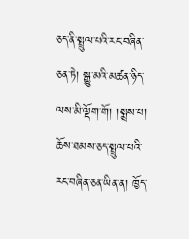ཅད་ནི་སྤྲུལ་པའི་རང་བཞིན་ཅན་ཏེ། སྒྱུ་མའི་མཚན་ཉིད་ལས་མི་ལྡོག་གོ། །སྨྲས་པ། ཆོས་ཐམས་ཅད་སྤྲུལ་པའི་རང་བཞིན་ཅན་ཡིན་ན། ཁྱོད་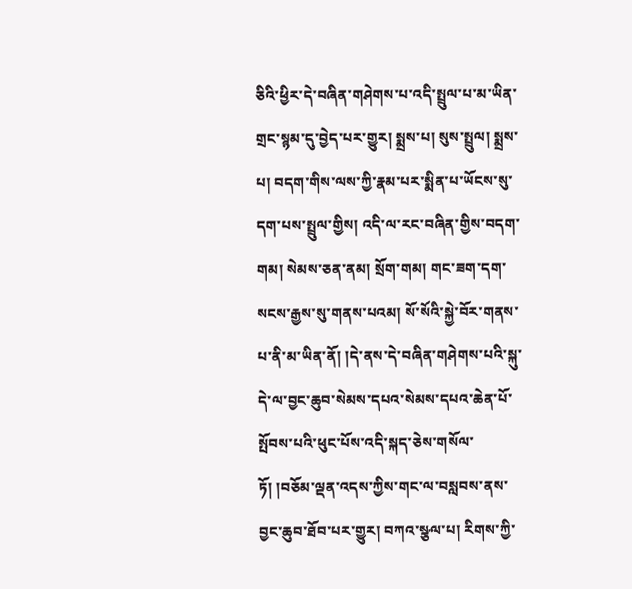ཅིའི་ཕྱིར་དེ་བཞིན་གཤེགས་པ་འདི་སྤྲུལ་པ་མ་ཡིན་གྲང་སྙམ་དུ་བྱེད་པར་གྱུར། སྨྲས་པ། སུས་སྤྲུལ། སྨྲས་པ། བདག་གིས་ལས་ཀྱི་རྣམ་པར་སྨིན་པ་ཡོངས་སུ་དག་པས་སྤྲུལ་གྱིས། འདི་ལ་རང་བཞིན་གྱིས་བདག་གམ། སེམས་ཅན་ནམ། སྲོག་གམ། གང་ཟག་དག་སངས་རྒྱས་སུ་གནས་པའམ། སོ་སོའི་སྐྱེ་བོར་གནས་པ་ནི་མ་ཡིན་ནོ། །དེ་ནས་དེ་བཞིན་གཤེགས་པའི་སྐུ་དེ་ལ་བྱང་ཆུབ་སེམས་དཔའ་སེམས་དཔའ་ཆེན་པོ་སྤོབས་པའི་ཕུང་པོས་འདི་སྐད་ཅེས་གསོལ་ཏོ། །བཅོམ་ལྡན་འདས་ཀྱིས་གང་ལ་བསླབས་ནས་བྱང་ཆུབ་ཐོབ་པར་གྱུར། བཀའ་སྩལ་པ། རིགས་ཀྱི་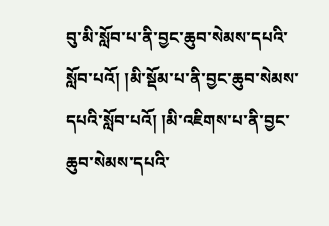བུ་མི་སློབ་པ་ནི་བྱང་ཆུབ་སེམས་དཔའི་སློབ་པའོ། །མི་སྡོམ་པ་ནི་བྱང་ཆུབ་སེམས་དཔའི་སློབ་པའོ། །མི་འཇིགས་པ་ནི་བྱང་ཆུབ་སེམས་དཔའི་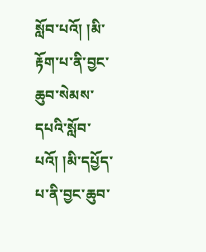སློབ་པའོ། །མི་རྟོག་པ་ནི་བྱང་ཆུབ་སེམས་དཔའི་སློབ་པའོ། །མི་དཔྱོད་པ་ནི་བྱང་ཆུབ་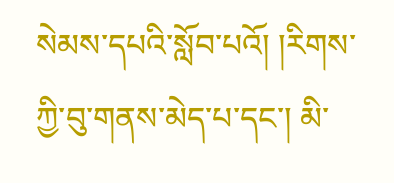སེམས་དཔའི་སློབ་པའོ། །རིགས་ཀྱི་བུ་གནས་མེད་པ་དང་། མི་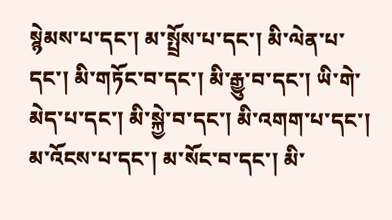སྙེམས་པ་དང་། མ་སྤྲོས་པ་དང་། མི་ལེན་པ་དང་། མི་གཏོང་བ་དང་། མི་རྒྱུ་བ་དང་། ཡི་གེ་མེད་པ་དང་། མི་སྐྱེ་བ་དང་། མི་འགག་པ་དང་། མ་འོངས་པ་དང་། མ་སོང་བ་དང་། མི་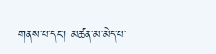གནས་པ་དང་། མཚན་མ་མེད་པ་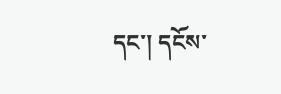དང་། དངོས་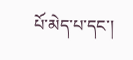པོ་མེད་པ་དང་།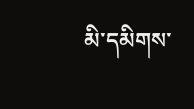མི་དམིགས་